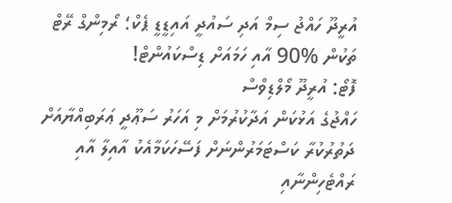އުރީދޫ ހައްޖު ސިމް އަދި ސައުދީ އައިޑީޑީ ޕެކް؛ ރޯމިންގް ރޭޓް ތަކުން %90 އާއި ހަމައަށް ޑިސްކައުންޓް!
ފޮޓޯ: އުރީދޫ މޯލްޑިވްސް
ހައްޖުގެ އަޅުކަން އަދާކުރުމަށް މި އަހަރު ސަޢޫދީ ޢަރަބިއްޔާއަށް ދަތުރުކުރާ ކަސްޓަމަރުންނަށް ފަސޭހަކަމާއެކު އާއިލާ އާއި ރައްޓެހިންނާއި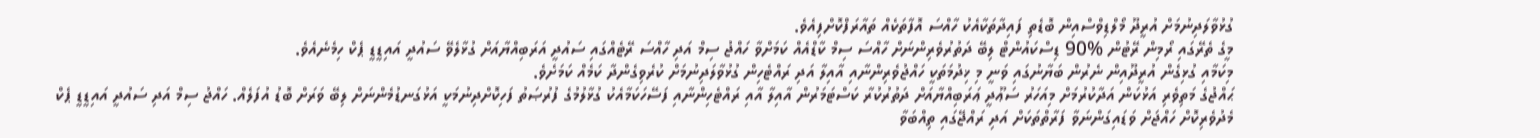ގުޅުވާލަދިނުމަށް އުރީދޫ މޯލްޑިވްސްއިން ބޮޑެތި ފައިދާތަކާއެކު ހާއްސަ އޮފާތަކެއް ތައާރަފްކޮށްފިއެވެ.
މީގެ ތެރޭގައި ރޯމިން ރޭޓުން %90 ޑިސްކައުންޓް ލިބޭ ދަތުރުވެރިންނަށް ހާއްސަ ސިމް ކާޑްއެއް ކަމަށްވާ ހައްޖު ސިމް އަދި ހާއްސަ ރޭޓެއްގައި ސައުދީ އަރަބިއްޔާއަށް ގުޅާލެވޭ ސައުދީ އައިޑީޑީ ޕެކް ހިމެނެއެވެ.
މިކަމާއި ގުޅިގެން އުރީދޫއިން ނެރުން ބަޔާނުގައި ވަނީ މި ޚިދުމަތަކީ ހައްޖުވެރިންނާއި އާއިލާ އަދި ރައްޓެހިން ގުޅުވާލަދިނުމަށް ކުރެވިގެންދާ ކަމެއް ކަމަށެވެ.
ޙައްޖުގެ މަތިވެރި އަޅުކަން އަދާކުރުމަށް މިއަހަރު ސަޢޫދީ ޢަރަބިއްޔާއަށް ދަތުރުކުރާ ކަސްޓަމަރުން އާއިލާ އާއި ރައްޓެހިންނާއި ފަސޭހަކަމާއެކު ގުޅާލުމުގެ ފުރުޞަތު ފަހިކޮށްދިނުމަކީ އަޅުގަނޑުމެންނަށް ލިބޭ ވަރަށް ބޮޑު އުފަލެއް. ހައްޖު ސިމް އަދި ސައުދީ އައިޑީޑީ ޕެކް މެދުވެރިކޮށް ހައްޖަށް ވަޑައިގަންނަވާ ފަރާތްތަކަށް އަދި ރައްޖޭގައި ތިއްބަވާ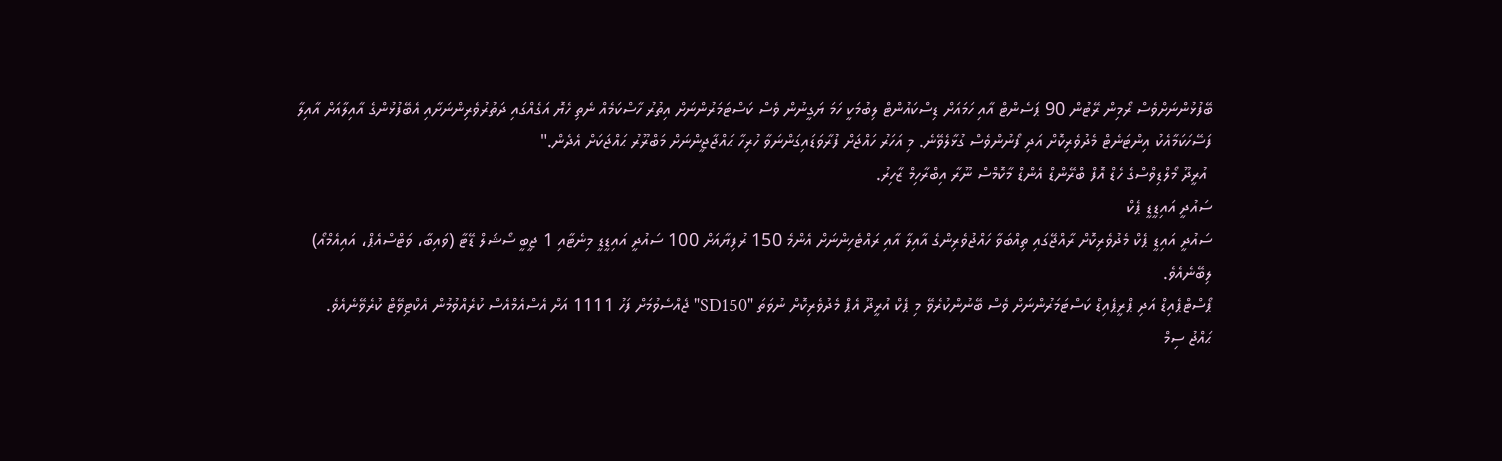ބޭފުޅުންނަށްވެސް ރޯމިން ރޭޓުން 90 ޕަސެންޓް އާއި ހަމައަށް ޑިސްކައުންޓް ލިބުމަކީ ހަމަ ޔަގީނުން ވެސް ކަސްޓަމަރުންނަށް އިތުރު ހާސްކަމެއް ނެތި ހެޔޮ އަގެއްގައި ދަތުރުވެރިންނަށާއި އެބޭފުޅުންގެ އާއިލާއަށް އާއިލާ ފަސޭހަކަމާއެކު އިންޓަނެޓް މެދުވެރިކޮށް އަދި ފޯނުންވެސް ގުޅާލެވޭނެ. މި އަހަރު ހައްޖަށް ފުރާވަޑައިގަންނަވާ ހުރިހާ ޙައްޖާޖީންނަށް މަބްރޫރު ޙައްޖަކަށް އެދެން."
 އުރީދޫ މޯލްޑިވްސްގެ ހެޑް އޮފް ބްރޭންޑް އެންޑް މާކޮމްސް ނޫރާ އިބްރާހިމް ޒާހިރު.
ސައުދީ އައިޑީޑީ ޕެކް
ސައުދީ އައިޑީ ޕެކް މެދުވެރިކޮށް ރާއްޖޭގައި ތިއްބަވާ ހައްޖުވެރިންގެ އާއިލާ އާއި ރައްޓެހިންނަށް އެންމެ 150 ރުފިޔާއަށް 100 ސައުދީ އައިޑީޑީ މިނެޓާއި 1 ޖީބީ ސޯޝަލް ޑޭޓާ (ވައިބާ، ވަޓްސްއެޕް، އައިއެމްއޯ) ލިބޭނެއެވެ.
ޕޯސްޓްޕެއިޑް އަދި ޕްރީޕެއިޑް ކަސްޓަމަރުންނަށް ވެސް ބޭނުންކުރެވޭ މި ޕެކް އުރީދޫ އެޕް މެދުވެރިކޮށް ނުވަތަ "SD150" ޖެއްސެވުމަށް ފަހު 1111 އަށް އެސްއެމްއެސް ކުރެއްވުމުން އެކްޓިވޭޓް ކުރެވޭނެއެވެ.
ޙައްޖު ސިމް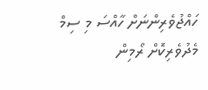ހައްޖުވެރިންނަށް ހާއްސަ މި ސިމް މެދުވެރިކޮށް ރޯމިން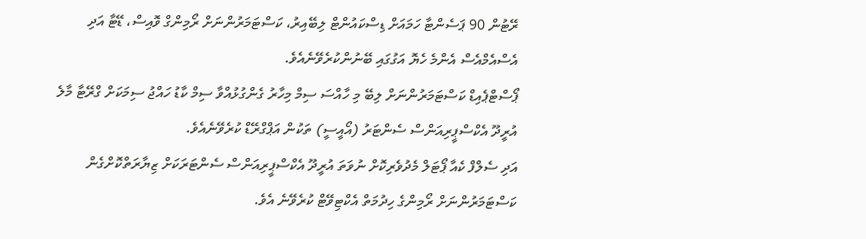ރޭޓުން 90 ޕަސެންޓާ ހަމައަށް ޑިސްކައުންޓް ލިބޭއިރު، ކަސްޓަމަރުންނަށް ރޯމިންގް ވޮއިސް، ޑޭޓާ އަދި އެސްއެމްއެސް އެންމެ ހެޔޮ އަގުގައި ބޭނުންކުރެވޭނެއެވެ.
ޕޯސްޓްޕެއިޑް ކަސްޓަމަރުންނަށް ލިބޭ މި ހާއްސަ ސިމް މިހާރު ގެންގުޅުއްވާ ސިމް ކާޑު ހައްޖު ސިމަކަށް ގްރޭޓާ މާލެ އުރީދޫ އެކްސްޕީރިއަންސް ސެންޓަރު (އޯއީސީ) ތަކުން އަޕްގްރޭޑް ކުރެވޭނެއެވެ.
އަދި ސެލްފް ކެއާ ޕޯޓަލް މެދުވެރިކޮށް ނުވަތަ އުރީދޫ އެކްސްޕީރިއަންސް ސެންޓަރަކަށް ޒިޔާރަތްކޮށްގެން ކަސްޓަމަރުންނަށް ރޯމިންގެ ހިދުމަތް އެކްޓިވޭޓް ކުރެވޭނެ އެވެ.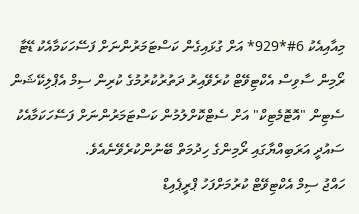މިއާއިއެކު 6#*929* އަށް ގުޅައިގެން ކަސްޓަމަރުންނަށް ފަސޭހަކަމާއެކު ޑޭޓާ ރޯމިން ސާވިސް އެކްޓިވޭޓް ކުރެވޭއިރު ދަތުރުކުރުމުގެ ކުރިން ސިމް އެޕްލިކޭޝަން ސެޓިން "އޮޓޮމެޓިކް" އަށް ސެޓްކޮށްލުމުން ކަސްޓަމަރުންނަށް ފަސޭހަކަމާއެކު ސައުދީ އަރަބިއްޔާގައި ރޯމިންގެ ހިދުމަތް ބޭނުންކުރެވޭނެއެވެ.
ހައްޖު ސިމް އެކްޓިވޭޓް ކުރުމަށްފަހު ޕްރީޕެއިޑް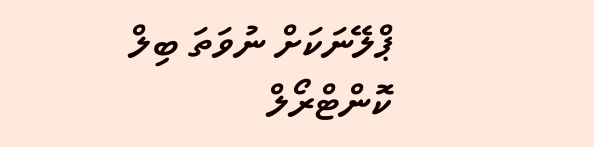ޕްލޭނަކަށް ނުވަތަ ބިލް ކޮންޓްރޯލް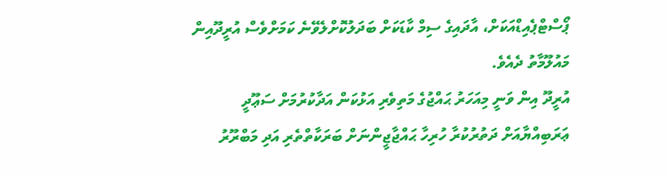ޕޯސްޓްޕެއިޑްއަކަށް، އާދައިގެ ސިމް ކާޑަކަށް ބަދަލުކޮށްލެވޭނެ ކަމަށްވެސް އުރީދޫއިން މައުލޫމާތު ދެއެވެ.
އުރީދޫ އިން ވަނީ މިއަހަރު ޙައްޖުގެ މަތިވެރި އަޅުކަން އަދާކުރުމަށް ސަޢޫދީ ޢަރަބިއްޔާއަށް ދަތުރުކުރާ ހުރިހާ ޙައްޖާޖީންނަށް ބަރަކާތްތެރި އަދި މަބްރޫރު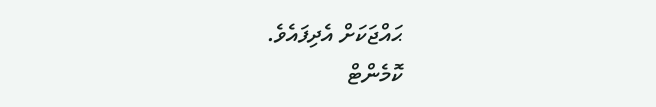ޙައްޖަކަށް އެދިފައެވެ.
ކޮމެންޓް